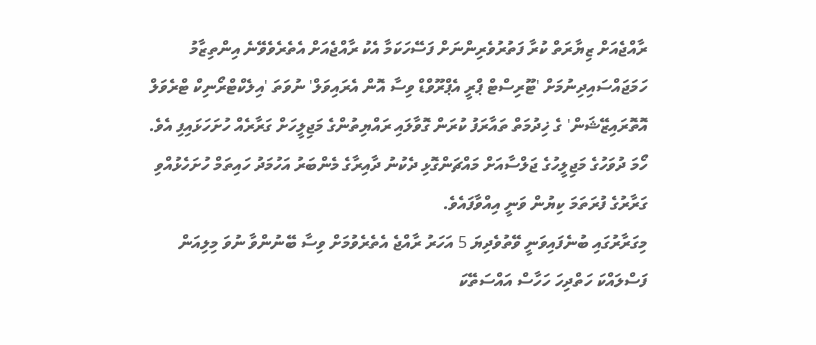ރާއްޖެއަށް ޒިޔާރަތް ކުރާ ފަތުރުވެރިންނަށް ފަސޭހަކަމާ އެކު ރާއްޖެއަށް އެތެރެވެވޭނެ އިންތިޒާމު ހަމަޖައްސައިދިނުމަށް 'ޓޫރިސްޓް ޕްރީ އެޕްރޫވްޑް ވިސާ އޮން އެރައިވަލް' ނުވަތަ 'އިލެކްޓްރޯނިކް ޓްރެވަލް އޮތޮރައިޒޭޝަން' ގެ ޚިދުމަތް ތައާރަފު ކުރަން ގޮވާލައި ރައްޔިތުންގެ މަޖިލީހަށް ގަރާރެއް ހުށަހަޅައިފި އެވެ.
ހޯމަ ދުވަހުގެ މަޖިލީހުގެ ޖަލްސާއަށް މައްޗަންގޮޅި ދެކުނު ދާއިރާގެ މެންބަރު އަހުމަދު ހައިތަމް ހުށަހެޅުއްވި ގަރާރުގެ ފުރަތަމަ ކިޔުން ވަނީ އިއްވާފައެވެ.
މިގަރާރުގައި ބުނެފައިވަނީ ވޭތުވެދިޔަ 5 އަހަރު ރާއްޖެ އެތެރެވުމަށް ވިސާ ބޭނުންވާ ނުވަ މިލިއަން ފަސްލައްކަ ހަތްދިހަ ހަހާސް އައްސަތޭކަ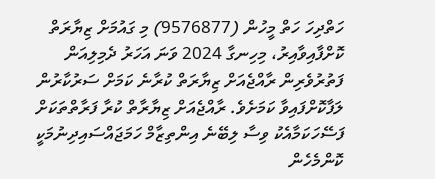ހަތްދިހަ ހަތް މީހުން (9576877) މި ގައުމަށް ޒިޔާރަތް ކޮށްފާއިވާއިރު، މިހިނގާ 2024 ވަނަ އަހަރު ދެމިލިއަން ފަތުރުވެރިން ރާއްޖެއަށް ޒިޔާރަތް ކުރާނެ ކަމަށް ސަރުކާރުން ލަފާކޮށްފައިވާ ކަމަށެވެ. ރާއްޖެއަށް ޒިޔާރާތް ކުރާ ފަރާތްތަކަށް ފަސޭހަކަމާއެކު ވިސާ ލިބޭނެ އިންތިޒާމް ހަމަޖައްސައިދިނުމަކީ ކޮންމެހެން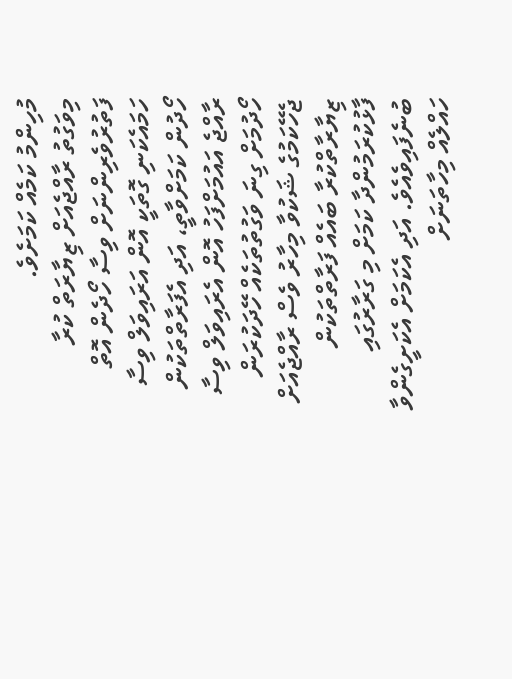މުހިންމު ކަމެއް ކަމަށެވެ.
މިވަގުތު ރާއްޖެއަށް ޒިޔާރަތް ކުރާ ފަތުރުވެރިންނަށް ވިސާ ހޯދެން އޮތް ހަމައެކަނި ގޮތަކީ އޮން އަރައިވަލް ވިސާ ހޯދުން ކަމަށްވާތީ، އަދި އެފަރާތްތަކުން ރާއްޖެ އައުމަށްފަހު އޮން އެރައިވަލް ވިސާ ހޯދުމަށް ގިނަ ވަގުތުތަކެއް ހޭދަކުރަން ޖެހޭކަމުގެ ޝަކުވާ މިހާރު ވެސް ރާއްޖެއަށް ޒިޔާރާތްކުރާ ބައެއް ފަރާތްތަކުން ފާޅުކުރަމުންދާ ކަމަށް މި ގަރާރުގައި ބުނެފައިވެއެވެ. އަދި އެކަމަށް އެކަށީގެންވާ ހައްލެއް މިހާތަނަށް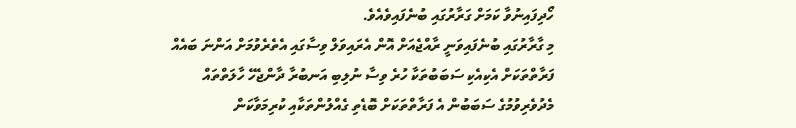ހޯދިފައިނުވާ ކަމަށް ގަރާރުގައި ބުނެފައިވެއެވެ.
މި ގާރާރުގައި ބުނެފައިވަނީ ރާއްޖެއަށް އޮން އެރައިވަލް ވިސާގައި އެތެރެވުމަށް އަންނަ ބައެއް ފަރާތްތަކަށް އެކިއެކި ސަބަބުތަކާ ހުރެ ވިސާ ނުލިބި އަނބުރާ ދާންޖެހޭ ހާލަތްތައް މެދުވެރިވުމުގެ ސަބަބުން އެ ފަރާތްތަކަށް ބޮޑެތި ގެއްލުންތަކާއި ކުރިމަވާކަން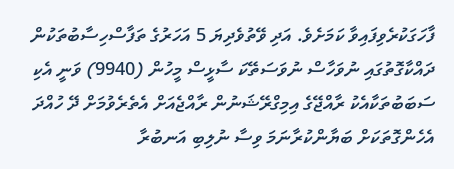ފާހަގަކުރެވިފައިވާ ކަމަށެވެ. އަދި ވޭތުވެދިޔަ 5 އަހަރުގެ ތަފާސްހިސާބުތަކުން ދައްކާގޮތުގައި ނުވަހާސް ނުވަސަތޭކަ ސާޅީސް މީހުން (9940) ވަނީ އެކި ސަބަބުތަކާއެކު ރާއްޖޭގެ އިމިގްރޭޝަނުން ރާއްޖެއަށް އެތެރެވުމަށް ދޭ ހުއްދަ އެހެންގޮތަކަށް ބަޔާންކުރާނަމަ ވިސާ ނުލިބި އަނބުރާ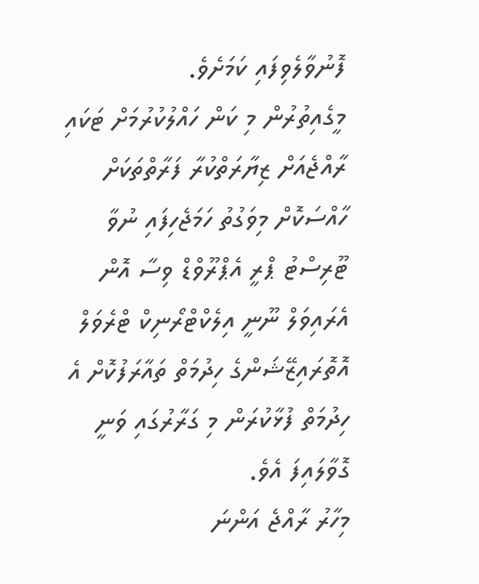ފޮނުވާލެވިފައި ކަމަށެވެ.
މީގެއިތުރުން މި ކަން ހައްލުކުރުމަށް ޓަކައި ރާއްޖެއަށް ޒިޔާރަތްކުރާ ފަރާތްތަކަށް ހާއްސަކޮށް މިވަގުތު ހަމަޖެހިފައި ނުވާ ޓޫރިސްޓު ޕްރީ އެޕްރޫވްޑް ވިސާ އޮން އެރައިވަލް ނޫނީ އިލެކްޓްރޯނިކް ޓްރެވަލް އޮތޮރައިޒޭޝަންގެ ހިދުމަތް ތައާރަފުކޮށް އެ ހިދުމަތް ފުޅާކުރަން މި ގަރާރުގައި ވަނީ ގޮވާލައިފަ އެވެ.
މިހާރު ރާއްޖެ އަންނަ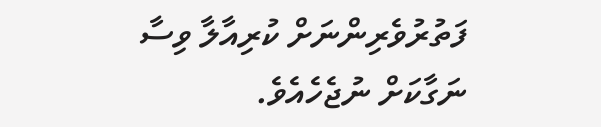ފަތުރުވެރިންނަށް ކުރިއާލާ ވިސާ ނަގާކަށް ނުޖެހެއެވެ.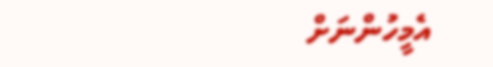އެމީހުންނަށް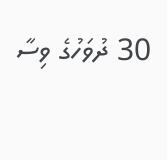30 ދުވަހުގެ ވިސާ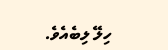ހިލޭ ލިބެއެވެ.